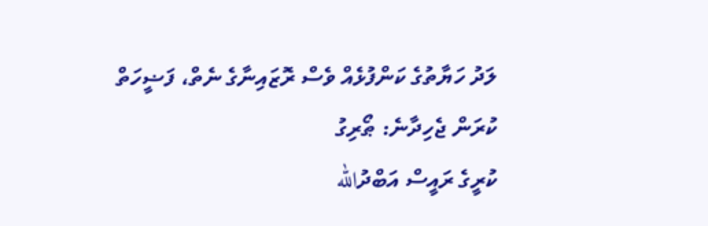ލަދު ހަޔާތުގެ ކަންފުޅެއް ވެސް ރޮޒައިނާގެ ނެތް، ފަޟީހަތް ކުރަން ޖެހިދާނެ: ޠޯރިގު
ކުރީގެ ރައީސް އަބްދުالله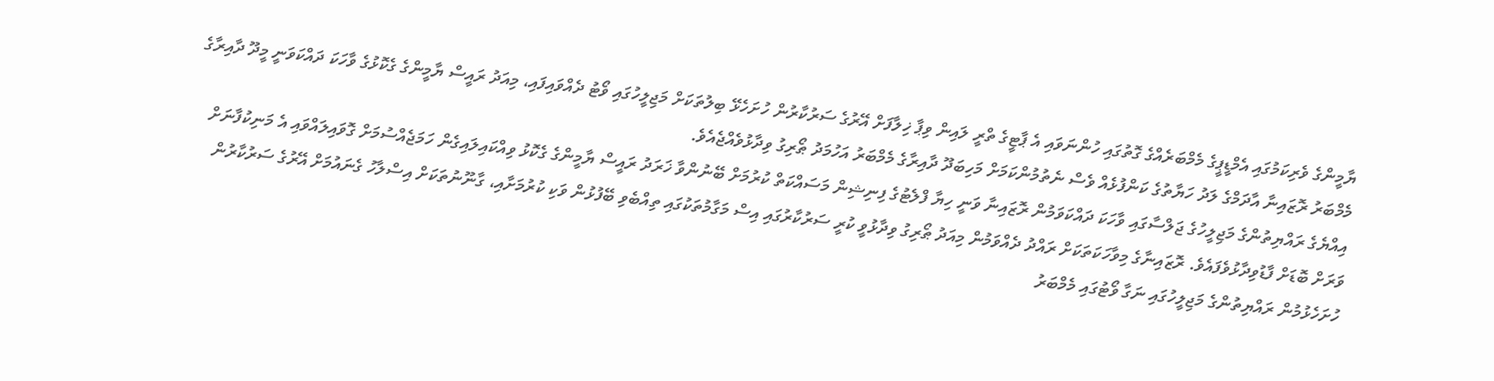ޔާމީންގެ ވެރިކަމުގައި އެމްޑީޕީގެ މެމްބަރެއްގެ ގޮތުގައި ހުންނަވައި އެ ޕާޓީގެ ތްރީ ލައިން ވިޕާ ޚިލާފަށް އޭރުގެ ސަރުކާރުން ހުށަހެޅޭ ބިލުތަކަށް މަޖިލީހުގައި ވޯޓު ދެއްވައިފައި، މިއަދު ރައީސް ޔާމީންގެ ގެކޮޅުގެ ވާހަކަ ދައްކަވަނީ މީދޫ ދާއިރާގެ މެމްބަރު ރޮޒައިނާ އާދަމްގެ ލަދު ހަޔާތުގެ ކަންފުޅެއް ވެސް ނެތުމުންކަމަށް މަހިބަދޫ ދާއިރާގެ މެމްބަރު އަހުމަދު ޠޯރިގު ވިދާޅުވެއްޖެއެވެ.
އިއްޔެގެ ރައްޔިތުންގެ މަޖިލީހުގެ ޖަލްސާގައި ވާހަކަ ދައްކަވަމުން ރޮޒައިނާ ވަނީ ހިޔާ ފްލެޓުގެ ފިނިޝިން މަސައްކަތް ކުރުމަށް ބޭނުންވާ ޚަރަދު ރައީސް ޔާމީންގެ ގެކޮޅު ވިއްކައިލައިގެން ހަމަޖެއްސުމަށް ގޮވައިލައްވައި އެ މަނިކުފާނަށް ވަރަށް ބޮޑަށް ފާޑުވިދާޅުވެފައެވެ. ރޮޒައިނާގެ މިވާހަކަތަކަށް ރައްދު ދެއްވަމުން މިއަދު ޠޯރިގު ވިދާޅުވީ ކުރީ ސަރުކާރުގައި އިސް މަގާމުތަކުގައި ތިއްބެވި ބޭފުޅުން ވަކި ކުރުމަށާއި، ގާނޫނުތަކަށް އިސްލާހު ގެނައުމަށް އޭރުގެ ސަރުކާރުން ހުށަހެޅުމުން ރައްޔިތުންގެ މަޖިލީހުގައި ނަގާ ވޯޓުގައި މެމްބަރު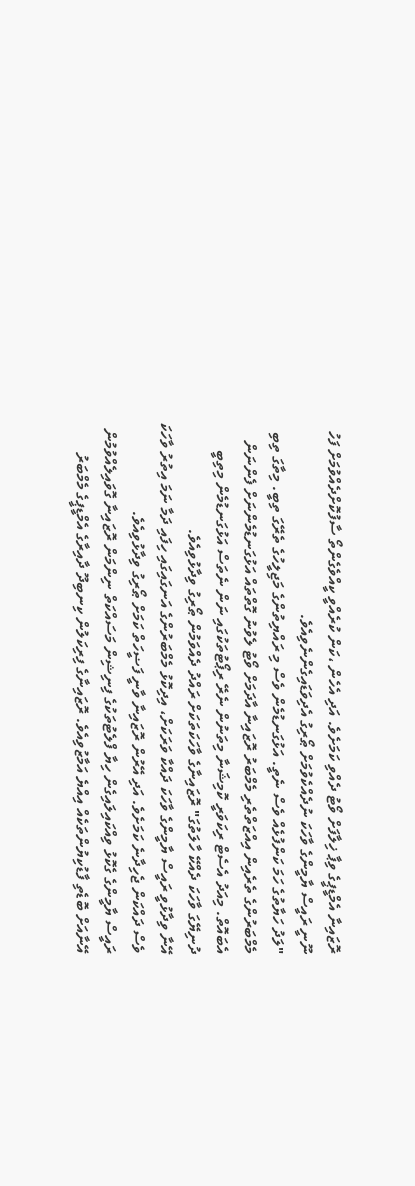ރޮޒައިނާ އެމްޑީޕީގެ ވިޕާ ޚިލާފަށް ވޯޓު ދެއްވި ކަމަށެވެ. އަދި އެހެން ،ކަން ކުރެއްވީ ކީއްވެގެންތޯ ސާފުކޮށްދެއްވުމަށް ފަހު ނޫނީ ރައީސް ޔާމީންގެ ވާހަކަ ނުދެއްކެވުމަށް ޠޯރިގު އެދިވަޑައިގެންނެވިއެވެ.
"ލަދު ހަޔާތުގެ ހަމަ ކަންފުޅެއް ވެސް ނެތީ. އަޅުގަނޑުމެން ވެސް މި ރައްޔިތުންގެ މަޖިލީހުގެ ތެރޭގަ ތިބީ. މިތާގަ ތިބި މެމްބަރުންގެ ތެރެއިން އިއްޒަތްތެރި މެމްބަރު ރޮޒައިނާ އާދަމަށް ވޯޓު ލެވުނު ގޮތްތައް އަޅުގަނޑުމެންނަށް ފެންނަން އެބައޮތް. މިއަދު އެސެޓް ރިކަވަރީ ކޮމިޝަނާ މިތަނުން ނެރޭ ރިޕޯޓުތަކުގައި ނަން ނެތަސް އަޅުގަނޑުމެން މިތިބީ ދުނިޔޭގަ ވާހަކަ ދެއްކޭ ހާލަތުގަ" ރޮޒައިނާގެ ވާހަކަތަކަށް ރައްދު ދެއްވަމުން ޠޯރިގު ވިދާޅުވިއެވެ.
އޭނާ ވިދާޅުވީ ރައީސް ޔާމީންގެ ވާހަކަ ދައްކާ ވަރަކަށް، އިދިކޮޅު މެމްބަރުންގެ އަނގައިގައި ހިފައި ދަމާ ނަމަ އިތުރު ވާހަކަ ވެސް ދައްކަން ޖެހިދާނެ ކަމަށެވެ. އަދި އޭރުން ރޮޒައިނާ ވާނީ ފަޟީހަތް ކަމަށް ޠޯރިގު ވިދާޅުވިއެވެ.
ރައީސް ޔާމީންގެ ގެކޮޅު ވިއްކައިލައިގެން ހިޔާ ފްލެޓުތަކުގެ ފިނިޝިން މަސައްކަތް ނިންމަން ރޮޒައިނާ ގޮވައިލެއްވުމުން އޭނާއަށް ބޮޑެތި ފާޑުކިޔުންތަކެއް އިއްޔެ އަމާޒުވިއެވެ. ރޮޒައިނާގެ ފިރިކަލުން ކިނބިދޫ ދާއިރާގެ އެމްޑީޕީގެ މެމްބަރު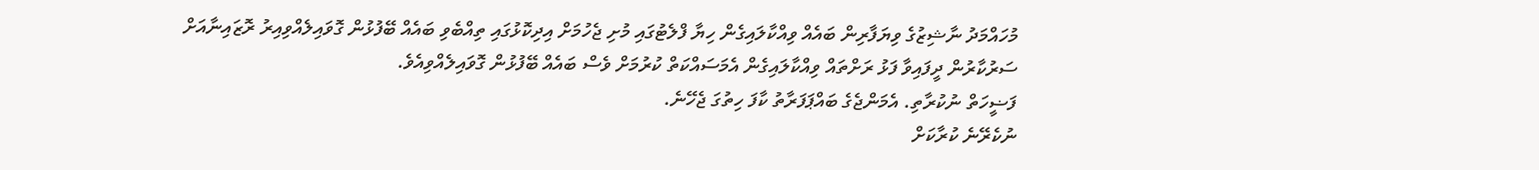މުހައްމަދު ނާޝިޒުގެ ވިޔަފާރިން ބައެއް ވިއްކާލައިގެން ހިޔާ ފްލެޓުގައި މުށި ޖެހުމަށް އިދިކޮޅުގައި ތިއްބެވި ބައެއް ބޭފުޅުން ގޮވައިލެއްވިއިރު ރޮޒައިނާއަށް ސަރުކާރުން ދީފައިވާ ފަޅު ރަށްތައް ވިއްކާލައިގެން އެމަސައްކަތް ކުރުމަށް ވެސް ބައެއް ބޭފުޅުން ގޮވައިލެއްވިއެވެ.
ފަޟީހަތް ނުކުރާތި. އެމަންޖެގެ ބައްޕަފަރާތު ކާފަ ހިތުގަ ޖެހޭނެ.
ނުކެރޭނެ ކުރާކަށް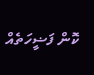ކޮން ފަޟީހަތެއް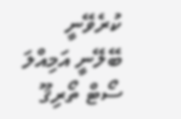ކުރެވޭނީ ބޭލޭނީ އަމިއްލަ ސޯޓް ތޯރިޤޫ